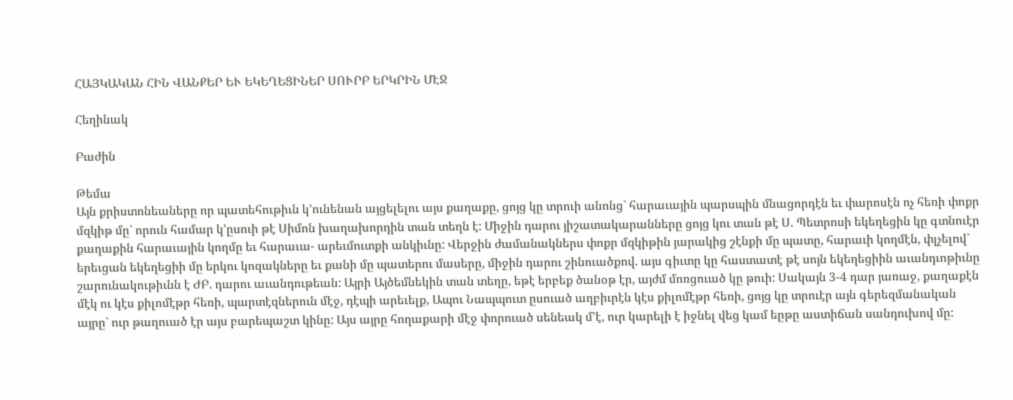ՀԱՅԿԱԿԱՆ ՀԻՆ ՎԱՆՔԵՐ ԵՒ ԵԿԵՂԵՑԻՆԵՐ ՍՈՒՐԲ ԵՐԿՐԻՆ ՄԷՋ

Հեղինակ

Բաժին

Թեմա
Այն քրիստոնեաները որ պատեհութիւն կ՚ունենան այցելելու այս քաղաքը, ցոյց կը տրուի անոնց` հարաւային պարսպին մնացորդէն եւ փարոսէն ոչ հեռի փոքր մզկիթ մը` որուն համար կ՚ըսուի թէ Սիմոն խաղախորդին տան տեղն է: Միջին դարու յիշատակարանները ցոյց կու տան թէ Ս. Պետրոսի եկեղեցին կը գտնուէր քաղաքին հարաւային կողմը եւ հարաւա- արեւմուտքի անկիւնը: Վերջին ժամանակներս փոքր մզկիթին յարակից շէնքի մը պատը, հարաւի կողմէն, փլչելով` երեւցան եկեղեցիի մը երկու կոզակները եւ քանի մը պատերու մասերը, միջին դարու շինուածքով. այս գիւտը կը հաստատէ թէ սոյն եկեղեցիին աւանդւոթիւնը շարունակութիւնն է ԺԲ. դարու աւանդութեան: Այրի Այծեմնեկին տան տեղը, եթէ երբեք ծանօթ էր, այժմ մոռցուած կը թուի: Սակայն 3-4 դար յառաջ, քաղաքէն մէկ ու կէս քիլոմէթր հեռի, պարտէզներուն մէջ, դէպի արեւելք, Ապու Նապպուտ ըսուած աղբիւրէն կէս քիլոմէթր հեռի, ցոյց կը տրուէր այն գերեզմանական այրը` ուր թաղուած էր այս բարեպաշտ կինը: Այս այրը հողաքարի մէջ փորուած սենեակ մ՚է, ուր կարելի է իջնել վեց կամ եըթը աստիճան սանդուխով մը: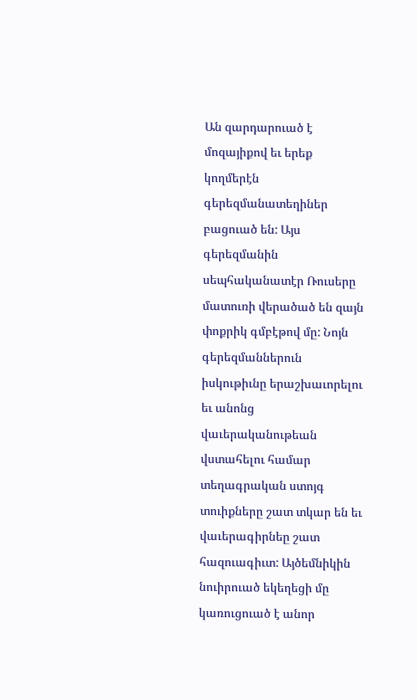Ան զարդարուած է մոզայիքով եւ երեք կողմերէն գերեզմանատեղիներ բացուած են: Այս գերեզմանին սեպհականատէր Ռուսերը մատուռի վերածած են զայն փոքրիկ գմբէթով մը: Նոյն գերեզմաններուն իսկութիւնը երաշխաւորելու եւ անոնց վաւերականութեան վստահելու համար տեղագրական ստոյգ տուիքները շատ տկար են եւ վաւերագիրնեը շատ հազուագիւտ: Այծեմնիկին նուիրուած եկեղեցի մը կառուցուած է անոր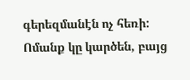գերեզմանէն ոչ հեռի: Ոմանք կը կարծեն, բայց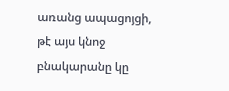առանց ապացոյցի, թէ այս կնոջ բնակարանը կը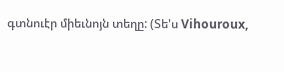գտնուէր միեւնոյն տեղը: (Տե'ս Vihouroux,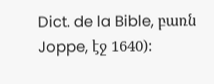Dict. de la Bible, բառն Joppe, էջ 1640):